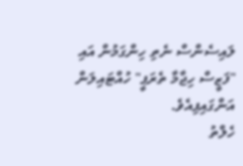ލައިސެންސް ނެތި ހިންގަމުން އައި "ފަޒީސް ހިޖާމާ ތެރަޕީ" ހުއްޓައިލަން އަންގައިފިއެވެ.
ހެލްތު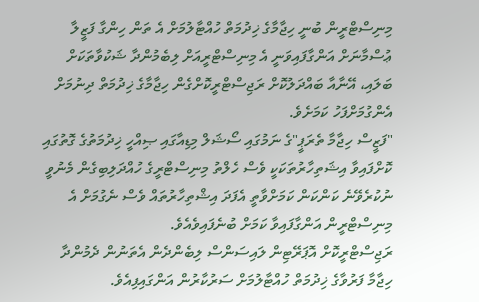މިނިސްޓްރީން ބުނީ ހިޖާމާގެ ޚިދުމަތް ހުއްޓާލުމަށް އެ ތަން ހިންގާ ފަޒީލާ ޢުސްމާނަށް އަންގާފައިވަނީ އެ މިނިސްޓްރީއަށް ލިބެމުންދާ ޝަކުވާތަކަށް ބަލައި، އޭނާއާ ބައްދަލުކޮށް ރަޖިސްޓްރީކޮށްގެން ހިޖާމާގެ ޚިދުމަތް ދިނުމަށް އެންގުމަށްފަހު ކަމަށެވެ.
"ފަޒީސް ހިޖާމާ ތެރަޕީ"ގެ ނަމުގައި ސޯޝަލް މިޑިއާގައި ޞިއްހީ ޚިދުމަތުގެ ގޮތުގައި ކޮށްފައިވާ އިޝަތިހާރުތަކަކީ ވެސް ހެލްތު މިނިސްޓްރީގެ ހުއްދަލިބިގެން މެނުވީ ނުކުރެވޭނެ ކަންކަން ކަމަށްވާތީ އެފަދަ އިޝްތިހާރުތައް ވެސް ނެގުމަށް އެ މިނިސްޓްރީން އަންގާފައިވާ ކަމަށް ބުނެފައިވެއެވެ.
ރަޖިސްޓްރީކޮށް އޮޕަރޭޓިން ލައިސަންސް ލިބެންދެން އެތަނުން ދެމުންދާ ހިޖާމާ ފަރުވާގެ ޚިދުމަތް ހުއްޓާލުމަށް ސަރުކާރުން އަންގައިފިއެވެ.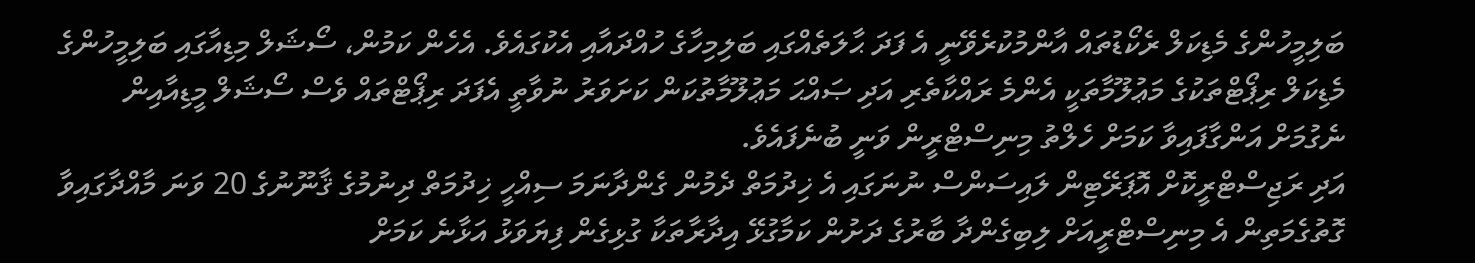ބަލިމީހުންގެ މެޑިކަލް ރެކޯޑުތައް އާންމުކުރެވޭނީ އެ ފަދަ ޙާލަތެއްގައި ބަލިމިހާގެ ހުއްދައާއި އެކުގައެވެ. އެހެން ކަމުން، ސޯޝަލް މިޑިއާގައި ބަލިމީހުންގެ މެޑިކަލް ރިޕޯޓްތަކުގެ މަޢުލޫމާތަކީ އެންމެ ރައްކާތެރި އަދި ޞައްޙަ މަޢުލޫމާތުކަން ކަށަވަރު ނުވާތީ އެފަދަ ރިޕޯޓްތައް ވެސް ސޯޝަލް މީޑިއާއިން ނެގުމަށް އަންގާފައިވާ ކަމަށް ހެލްތު މިނިސްޓްރީން ވަނީ ބުނެފައެވެ.
އަދި ރަޖިސްޓްރީކޮށް އޮޕަރޭޓިން ލައިސަންސް ނުނަގައި އެ ޚިދުމަތް ދެމުން ގެންދާނަމަ ސިއްހީ ޚިދުމަތް ދިނުމުގެ ޤާނޫނުގެ 20 ވަނަ މާއްދާގައިވާ ގޮތުގެމަތިން އެ މިނިސްޓްރީއަށް ލިބިގެންދާ ބާރުގެ ދަށުން ކަމާގުޅޭ އިދާރާތަކާ ގުޅިގެން ފިޔަވަޅު އަޅާނެ ކަމަށް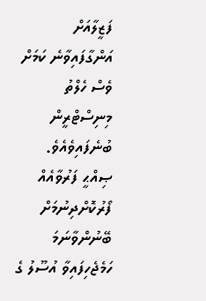ފަޒީލާއަށް އަންގާފައިވާނެ ކަމަށް ވެސް ހެލްތު މިނިސްޓްރީން ބުނެފައިވެއެވެ.
ޞިއްޙީ ފަރުވާއެއް ފޯރުކޮށްދިނުމަށް ބޭނުންވާނަމަ ހަމެޖެހިފައިވާ އުސޫލު ގެ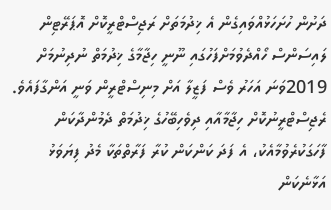ދަށުން ހުށަހަޅުއްވައިގެން އެ ޚިދުމަތަށް ރަޖިސްޓްރީކޮށް އޮޕަރޭޓިން ލައިސަންސް ހޯއްދެވުމަށްފަހުގައި ނޫނީ ހިޖާމާގެ ޚިދުމަތް ނުދިނުމަށް 2019ވަނަ އަހަރު ވެސް ފަޒީލާ އަށް މިނިސްޓްރީން ވަނީ އަންގާފައެވެ.
ރެޖިސްޓްރީނުކޮށް ހިޖާމާއާއި ދިވެހިބޭހުގެ ޚިދުމަތް ދެމުންދާކަން ފާހަގަކުރެވުމާއެކު، އެ ފަދަ ކަންކަން ކުރާ ފަރާތްތަކާ މެދު ފިޔަވަޅު އަޅާނެކަން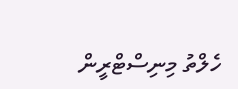ހެލްތު މިނިސްޓްރީން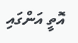އޮތީ އަންގައި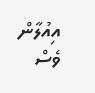އިއުލާން ވެސް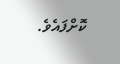ކޮށްފައެވެ.